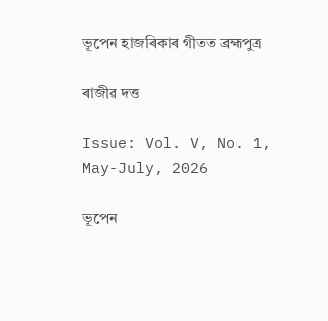ভূপেন হাজৰিকাৰ গীতত ব্ৰহ্মপুত্ৰ

ৰাজীৱ দত্ত

Issue: Vol. V, No. 1, May-July, 2026

ভূপেন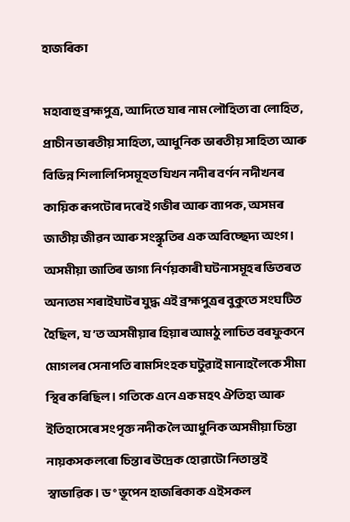হাজৰিকা

মহাবাহু ব্রহ্মপুত্র, আদিতে যাৰ নাম লৌহিত্য বা লোহিত, প্রাচীন ভাৰতীয় সাহিত্য, আধুনিক ভাৰতীয় সাহিত্য আৰু বিভিন্ন শিলালিপিসমূহত যিখন নদীৰ বৰ্ণন নদীখনৰ কায়িক ৰূপটোৰ দৰেই গভীৰ আৰু ব্যাপক, অসমৰ জাতীয় জীৱন আৰু সংস্কৃতিৰ এক অবিচ্ছেদ্য অংগ। অসমীয়া জাতিৰ ভাগ্য নির্ণয়কাৰী ঘটনাসমূহৰ ভিতৰত অন্যতম শৰাইঘাটৰ যুদ্ধ এই ব্ৰহ্মপুত্ৰৰ বুকুতে সংঘটিত হৈছিল, য’ত অসমীয়াৰ হিয়াৰ আমঠু লাচিত বৰফুকনে মোগলৰ সেনাপতি ৰামসিংহক ঘটুৱাই মানাহলৈকে সীমা স্থিৰ কৰিছিল। গতিকে এনে এক মহৎ ঐতিহ্য আৰু ইতিহাসেৰে সংপৃক্ত নদীক লৈ আধুনিক অসমীয়া চিন্তা নায়কসকলৰো চিন্তাৰ উদ্ৰেক হোৱাটো নিতান্তই স্বাভাৱিক। ড° ভূপেন হাজৰিকাক এইসকল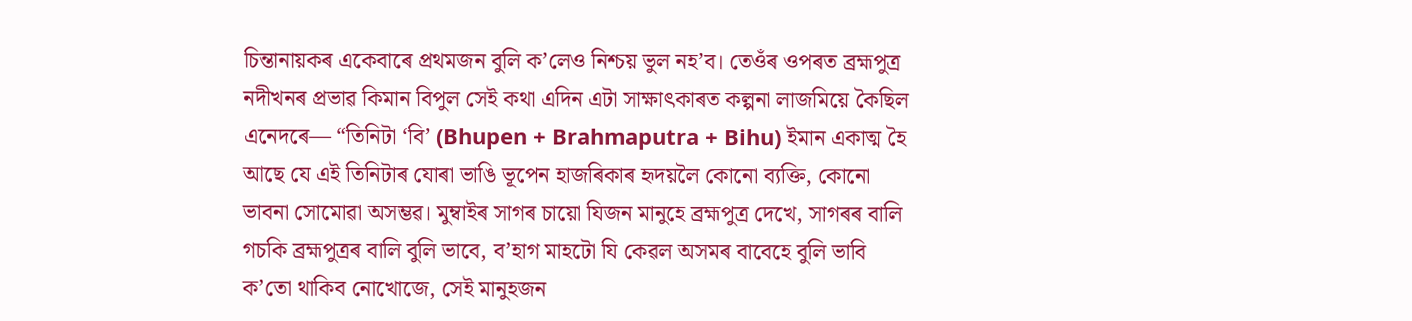চিন্তানায়কৰ একেবাৰে প্ৰথমজন বুলি ক’লেও নিশ্চয় ভুল নহ’ব। তেওঁৰ ওপৰত ব্ৰহ্মপুত্র নদীখনৰ প্ৰভাৱ কিমান বিপুল সেই কথা এদিন এটা সাক্ষাৎকাৰত কল্পনা লাজমিয়ে কৈছিল এনেদৰে— “তিনিটা ‘বি’ (Bhupen + Brahmaputra + Bihu) ইমান একাত্ম হৈ আছে যে এই তিনিটাৰ যোৰা ভাঙি ভূপেন হাজৰিকাৰ হৃদয়লৈ কোনো ব্যক্তি, কোনো ভাবনা সোমোৱা অসম্ভৱ। মুম্বাইৰ সাগৰ চায়ো যিজন মানুহে ব্ৰহ্মপুত্র দেখে, সাগৰৰ বালি গচকি ব্ৰহ্মপুত্ৰৰ বালি বুলি ভাবে, ব’হাগ মাহটো যি কেৱল অসমৰ বাবেহে বুলি ভাবি ক’তো থাকিব নোখোজে, সেই মানুহজন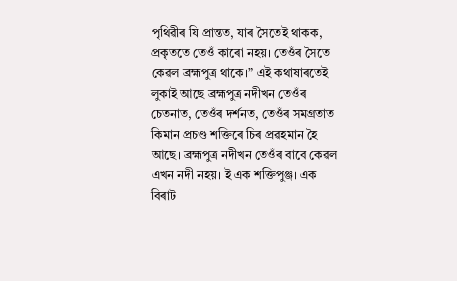পৃথিৱীৰ যি প্রান্তত, যাৰ সৈতেই থাকক, প্রকৃততে তেওঁ কাৰো নহয়। তেওঁৰ সৈতে কেৱল ব্রহ্মপুত্র থাকে।” এই কথাষাৰতেই লুকাই আছে ব্রহ্মপুত্র নদীখন তেওঁৰ চেতনাত, তেওঁৰ দৰ্শনত, তেওঁৰ সমগ্ৰতাত কিমান প্রচণ্ড শক্তিৰে চিৰ প্ৰৱহমান হৈ আছে। ব্ৰহ্মপুত্র নদীখন তেওঁৰ বাবে কেৱল এখন নদী নহয়। ই এক শক্তিপুঞ্জ। এক বিৰাট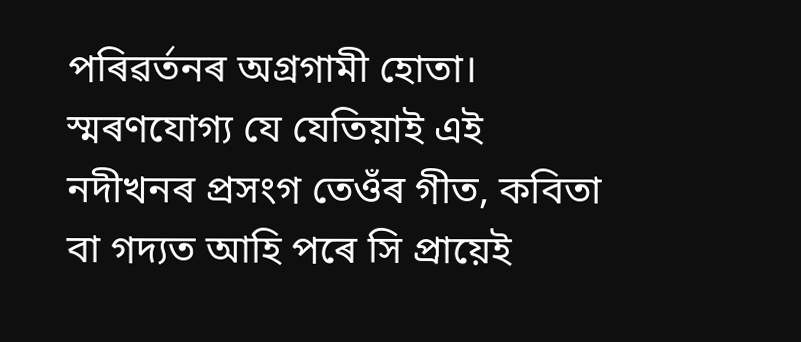পৰিৱৰ্তনৰ অগ্রগামী হোতা। স্মৰণযোগ্য যে যেতিয়াই এই নদীখনৰ প্ৰসংগ তেওঁৰ গীত, কবিতা বা গদ্যত আহি পৰে সি প্রায়েই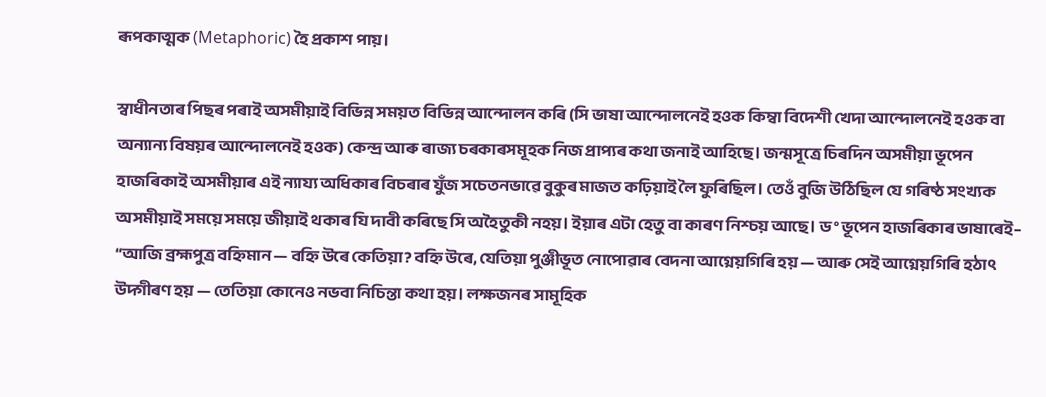ৰূপকাত্মক (Metaphoric) হৈ প্রকাশ পায়।

স্বাধীনতাৰ পিছৰ পৰাই অসমীয়াই বিভিন্ন সময়ত বিভিন্ন আন্দোলন কৰি (সি ভাষা আন্দোলনেই হওক কিম্বা বিদেশী খেদা আন্দোলনেই হওক বা অন্যান্য বিষয়ৰ আন্দোলনেই হওক) কেন্দ্ৰ আৰু ৰাজ্য চৰকাৰসমূহক নিজ প্ৰাপ্যৰ কথা জনাই আহিছে। জন্মসূত্ৰে চিৰদিন অসমীয়া ভূপেন হাজৰিকাই অসমীয়াৰ এই ন্যায্য অধিকাৰ বিচৰাৰ যুঁজ সচেতনভাৱে বুকুৰ মাজত কঢ়িয়াই লৈ ফুৰিছিল। তেওঁ বুজি উঠিছিল যে গৰিষ্ঠ সংখ্যক অসমীয়াই সময়ে সময়ে জীয়াই থকাৰ যি দাবী কৰিছে সি অহৈতুকী নহয়। ইয়াৰ এটা হেতু বা কাৰণ নিশ্চয় আছে। ড° ভূপেন হাজৰিকাৰ ভাষাৰেই– “আজি ব্রহ্মপুত্র বহ্নিমান — বহ্নি উৰে কেতিয়া? বহ্নি উৰে, যেতিয়া পুঞ্জীভূত নোপোৱাৰ বেদনা আগ্নেয়গিৰি হয় — আৰু সেই আগ্নেয়গিৰি হঠাৎ উদ্গীৰণ হয় — তেতিয়া কোনেও নভবা নিচিন্তা কথা হয়। লক্ষজনৰ সামূহিক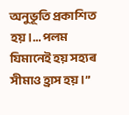অনুভূতি প্রকাশিত হয়।… পলম যিমানেই হয় সহ্যৰ সীমাও হ্রাস হয়।”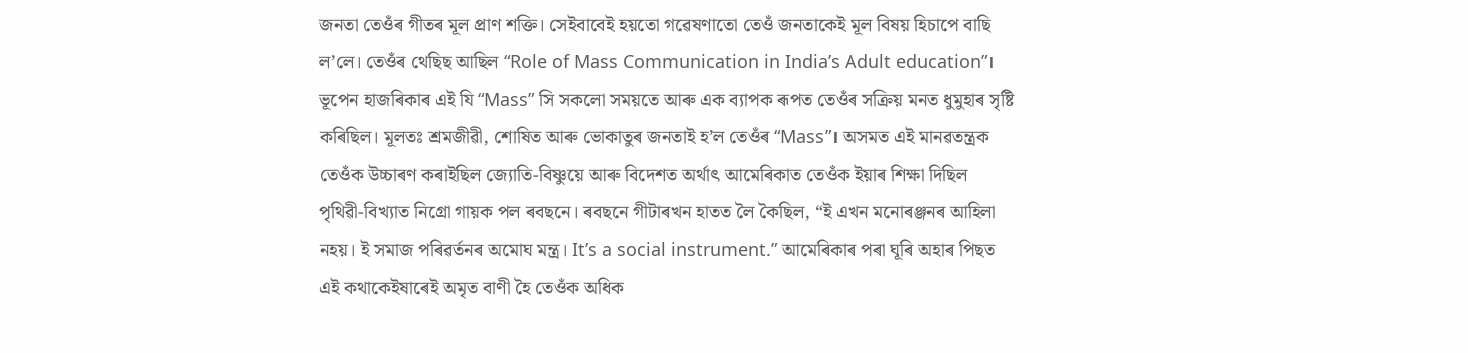জনতা তেওঁৰ গীতৰ মূল প্রাণ শক্তি। সেইবাবেই হয়তো গৱেষণাতো তেওঁ জনতাকেই মূল বিষয় হিচাপে বাছি ল’লে। তেওঁৰ থেছিছ আছিল “Role of Mass Communication in India’s Adult education”। ভূপেন হাজৰিকাৰ এই যি “Mass” সি সকলো সময়তে আৰু এক ব্যাপক ৰূপত তেওঁৰ সক্রিয় মনত ধুমুহাৰ সৃষ্টি কৰিছিল। মূলতঃ শ্রমজীৱী, শোষিত আৰু ভোকাতুৰ জনতাই হ’ল তেওঁৰ “Mass”। অসমত এই মানৱতন্ত্রক তেওঁক উচ্চাৰণ কৰাইছিল জ্যোতি-বিষ্ণুয়ে আৰু বিদেশত অর্থাৎ আমেৰিকাত তেওঁক ইয়াৰ শিক্ষা দিছিল পৃথিৱী-বিখ্যাত নিগ্রো গায়ক পল ৰবছনে। ৰবছনে গীটাৰখন হাতত লৈ কৈছিল, “ই এখন মনোৰঞ্জনৰ আহিলা নহয়। ই সমাজ পৰিৱৰ্তনৰ অমোঘ মন্ত্র। It’s a social instrument.” আমেৰিকাৰ পৰা ঘূৰি অহাৰ পিছত এই কথাকেইষাৰেই অমৃত বাণী হৈ তেওঁক অধিক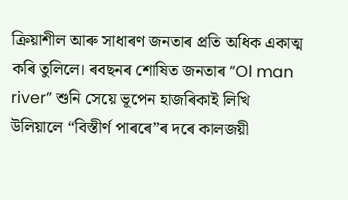ক্রিয়াশীল আৰু সাধাৰণ জনতাৰ প্ৰতি অধিক একাত্ম কৰি তুলিলে। ৰবছনৰ শোষিত জনতাৰ “Ol man river” শুনি সেয়ে ভূপেন হাজৰিকাই লিখি উলিয়ালে “বিস্তীর্ণ পাৰৰে”ৰ দৰে কালজয়ী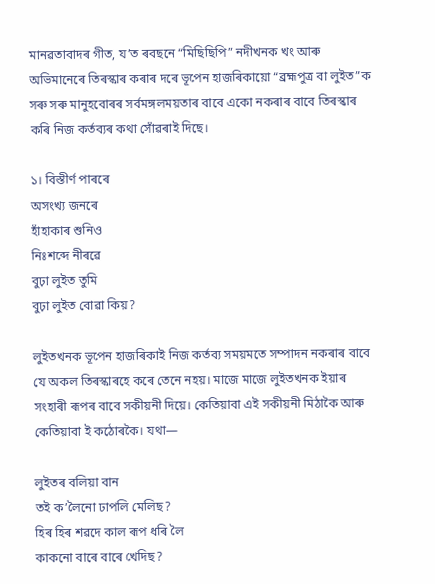মানৱতাবাদৰ গীত, য’ত ৰবছনে “মিছিছিপি” নদীখনক খং আৰু অভিমানেৰে তিৰস্কাৰ কৰাৰ দৰে ভূপেন হাজৰিকায়ো “ব্রহ্মপুত্র বা লুইত”ক সৰু সৰু মানুহবোৰৰ সৰ্বমঙ্গলময়তাৰ বাবে একো নকৰাৰ বাবে তিৰস্কাৰ কৰি নিজ কৰ্তব্যৰ কথা সোঁৱৰাই দিছে।

১। বিস্তীর্ণ পাৰৰে
অসংখ্য জনৰে
হাঁহাকাৰ শুনিও
নিঃশব্দে নীৰৱে
বুঢ়া লুইত তুমি
বুঢ়া লুইত বোৱা কিয়?

লুইতখনক ভূপেন হাজৰিকাই নিজ কর্তব্য সময়মতে সম্পাদন নকৰাৰ বাবে যে অকল তিৰস্কাৰহে কৰে তেনে নহয়। মাজে মাজে লুইতখনক ইয়াৰ সংহাৰী ৰূপৰ বাবে সকীয়নী দিয়ে। কেতিয়াবা এই সকীয়নী মিঠাকৈ আৰু কেতিয়াবা ই কঠোৰকৈ। যথা—

লুইতৰ বলিয়া বান
তই ক’লৈনো ঢাপলি মেলিছ?
হিৰ হিৰ শৱদে কাল ৰূপ ধৰি লৈ
কাকনো বাৰে বাৰে খেদিছ?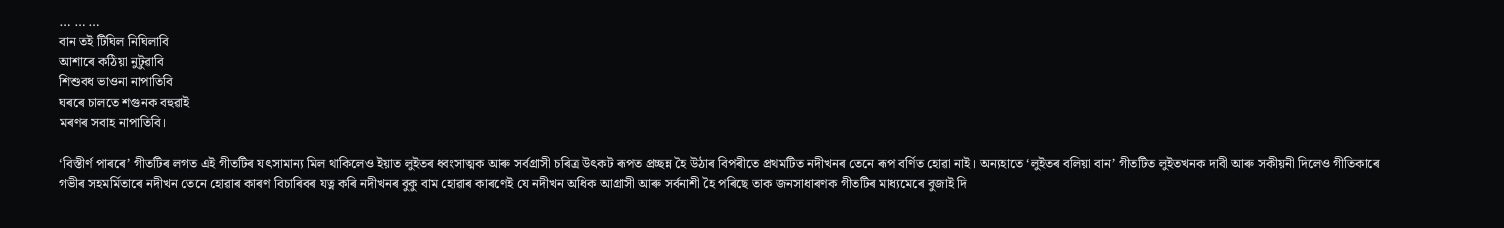… … …
বান তই টিঘিল নিঘিলাবি
আশাৰে কঠিয়া নুটুৱাবি
শিশুবধ ভাওনা নাপাতিবি
ঘৰৰে চালতে শগুনক বহুৱাই
মৰণৰ সবাহ নাপাতিবি।

‘বিস্তীর্ণ পাৰৰে’ গীতটিৰ লগত এই গীতটিৰ যৎসামান্য মিল থাকিলেও ইয়াত লুইতৰ ধ্বংসাত্মক আৰু সর্বগ্রাসী চৰিত্ৰ উৎকট ৰূপত প্ৰচ্ছন্ন হৈ উঠাৰ বিপৰীতে প্রথমটিত নদীখনৰ তেনে ৰূপ বর্ণিত হোৱা নাই। অন্যহাতে ‘লুইতৰ বলিয়া বান’ গীতটিত লুইতখনক দাবী আৰু সকীয়নী দিলেও গীতিকাৰে গভীৰ সহমর্মিতাৰে নদীখন তেনে হোৱাৰ কাৰণ বিচাৰিবৰ যত্ন কৰি নদীখনৰ বুকু বাম হোৱাৰ কাৰণেই যে নদীখন অধিক আগ্রাসী আৰু সৰ্বনাশী হৈ পৰিছে তাক জনসাধাৰণক গীতটিৰ মাধ্যমেৰে বুজাই দি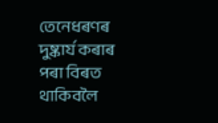তেনেধৰণৰ দুষ্কাৰ্য কৰাৰ পৰা বিৰত থাকিবলৈ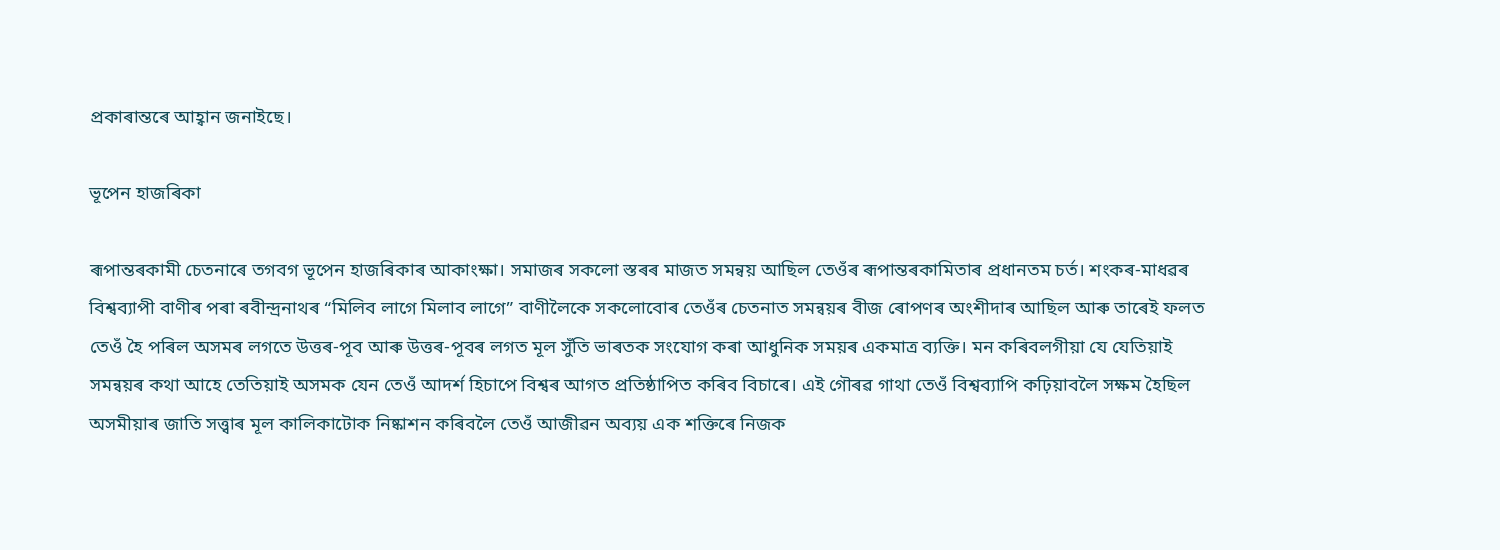প্ৰকাৰান্তৰে আহ্বান জনাইছে।

ভূপেন হাজৰিকা

ৰূপান্তৰকামী চেতনাৰে তগবগ ভূপেন হাজৰিকাৰ আকাংক্ষা। সমাজৰ সকলো স্তৰৰ মাজত সমন্বয় আছিল তেওঁৰ ৰূপান্তৰকামিতাৰ প্ৰধানতম চৰ্ত। শংকৰ-মাধৱৰ বিশ্বব্যাপী বাণীৰ পৰা ৰবীন্দ্ৰনাথৰ “মিলিব লাগে মিলাব লাগে” বাণীলৈকে সকলোবোৰ তেওঁৰ চেতনাত সমন্বয়ৰ বীজ ৰোপণৰ অংশীদাৰ আছিল আৰু তাৰেই ফলত তেওঁ হৈ পৰিল অসমৰ লগতে উত্তৰ-পূব আৰু উত্তৰ-পূবৰ লগত মূল সুঁতি ভাৰতক সংযোগ কৰা আধুনিক সময়ৰ একমাত্র ব্যক্তি। মন কৰিবলগীয়া যে যেতিয়াই সমন্বয়ৰ কথা আহে তেতিয়াই অসমক যেন তেওঁ আদর্শ হিচাপে বিশ্বৰ আগত প্রতিষ্ঠাপিত কৰিব বিচাৰে। এই গৌৰৱ গাথা তেওঁ বিশ্বব্যাপি কঢ়িয়াবলৈ সক্ষম হৈছিল অসমীয়াৰ জাতি সত্ত্বাৰ মূল কালিকাটোক নিষ্কাশন কৰিবলৈ তেওঁ আজীৱন অব্যয় এক শক্তিৰে নিজক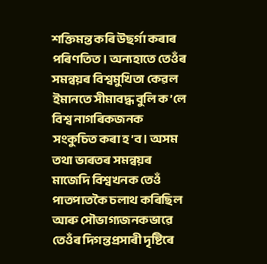শক্তিমন্ত কৰি উছৰ্গা কৰাৰ পৰিণতিত। অন্যহাতে তেওঁৰ সমন্বয়ৰ বিশ্বমুখিতা কেৱল ইমানতে সীমাবদ্ধ বুলি ক’লে বিশ্ব নাগৰিকজনক সংকুচিত কৰা হ’ব। অসম তথা ভাৰতৰ সমন্বয়ৰ মাজেদি বিশ্বখনক তেওঁ পাতপাতকৈ চলাথ কৰিছিল আৰু সৌভাগ্যজনকভাৱে তেওঁৰ দিগন্তপ্ৰসাৰী দৃষ্টিৰে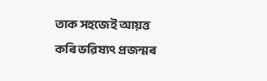তাক সহজেই আয়ত্ত কৰি ভৱিষ্যৎ প্রজন্মৰ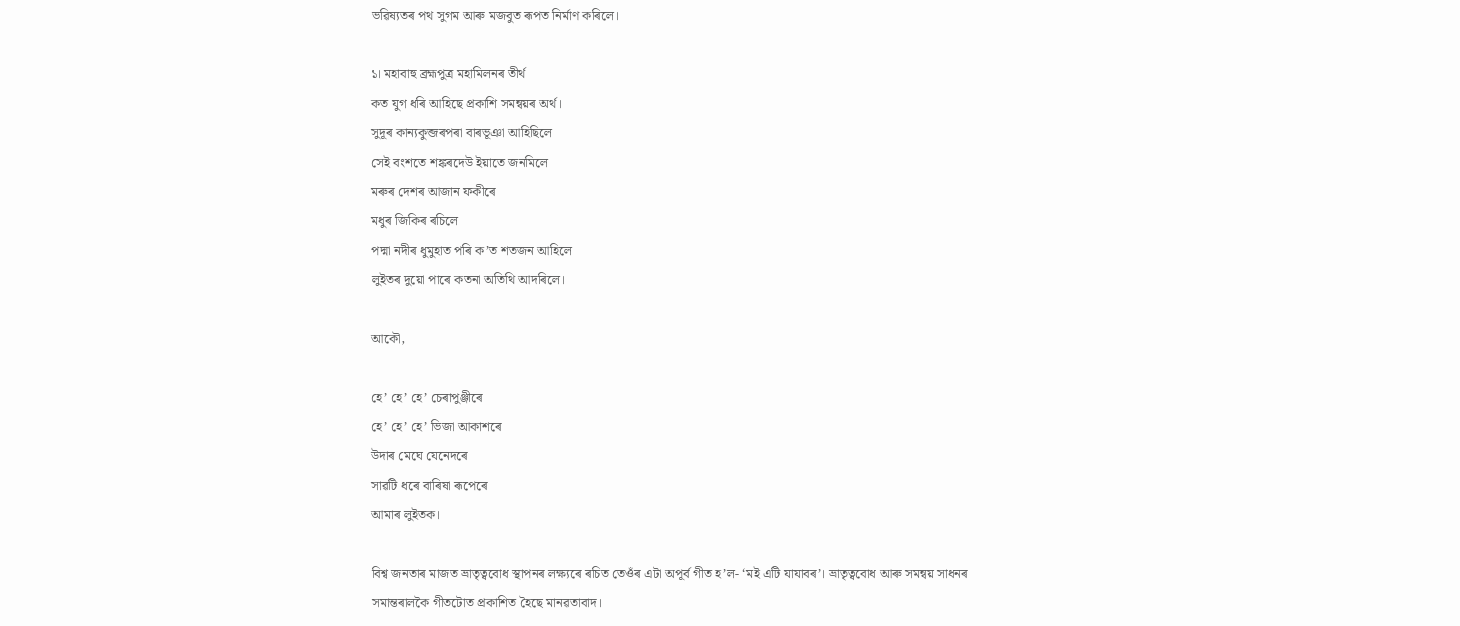ভৱিষ্যতৰ পথ সুগম আৰু মজবুত ৰূপত নিৰ্মাণ কৰিলে।

১। মহাবাহু ব্ৰহ্মপুত্ৰ মহামিলনৰ তীৰ্থ
কত যুগ ধৰি আহিছে প্ৰকাশি সমন্বয়ৰ অৰ্থ।
সুদূৰ কান্যকুব্জৰপৰা বাৰভূঞা আহিছিলে
সেই বংশতে শঙ্কৰদেউ ইয়াতে জনমিলে
মৰুৰ দেশৰ আজান ফকীৰে
মধুৰ জিকিৰ ৰচিলে
পদ্মা নদীৰ ধুমুহাত পৰি ক’ত শতজন আহিলে
লুইতৰ দুয়ো পাৰে কতনা অতিথি আদৰিলে।

আকৌ,

হে’ হে’ হে’ চেৰাপুঞ্জীৰে
হে’ হে’ হে’ ভিজা আকাশৰে
উদাৰ মেঘে যেনেদৰে
সাৱটি ধৰে বাৰিষা ৰূপেৰে
আমাৰ লুইতক।

বিশ্ব জনতাৰ মাজত ভ্রাতৃত্ববোধ স্থাপনৰ লক্ষ্যৰে ৰচিত তেওঁৰ এটা অপূর্ব গীত হ’ল- ‘মই এটি যাযাবৰ’। ভ্রাতৃত্ববোধ আৰু সমন্বয় সাধনৰ সমান্তৰালকৈ গীতটোত প্রকাশিত হৈছে মানৱতাবাদ।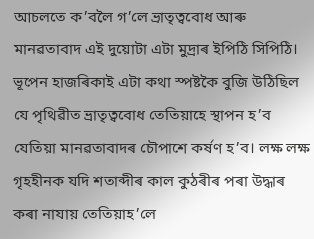আচলতে ক’বলৈ গ’লে ভ্রাতৃত্ববোধ আৰু মানৱতাবাদ এই দুয়োটা এটা মুদ্রাৰ ইপিঠি সিপিঠি। ভূপেন হাজৰিকাই এটা কথা স্পষ্টকৈ বুজি উঠিছিল যে পৃথিৱীত ভ্রাতৃত্ববোধ তেতিয়াহে স্থাপন হ’ব যেতিয়া মানৱতাবাদৰ চৌপাশে কর্ষণ হ’ব। লক্ষ লক্ষ গৃহহীনক যদি শতাব্দীৰ কাল কুঠৰীৰ পৰা উদ্ধাৰ কৰা নাযায় তেতিয়াহ’লে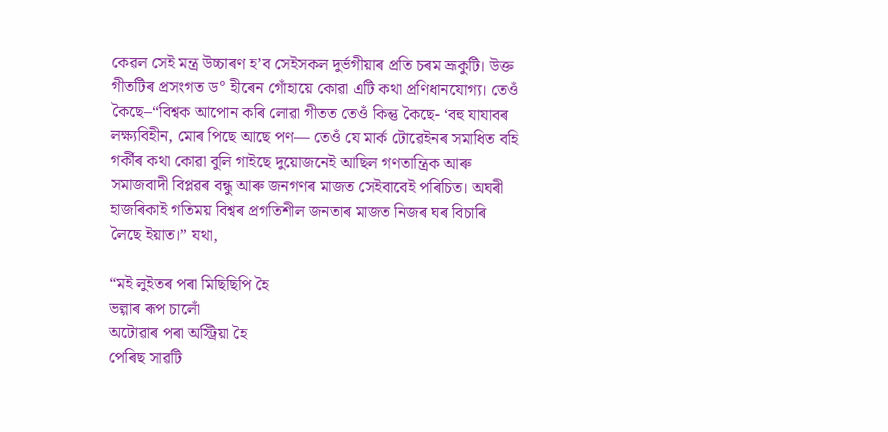কেৱল সেই মন্ত্ৰ উচ্চাৰণ হ’ব সেইসকল দুৰ্ভগীয়াৰ প্ৰতি চৰম ভ্রূকুটি। উক্ত গীতটিৰ প্ৰসংগত ড° হীৰেন গোঁহায়ে কোৱা এটি কথা প্রণিধানযোগ্য। তেওঁ কৈছে–“বিশ্বক আপোন কৰি লোৱা গীতত তেওঁ কিন্তু কৈছে- ‘বহু যাযাবৰ লক্ষ্যবিহীন, মোৰ পিছে আছে পণ— তেওঁ যে মার্ক টোৱেইনৰ সমাধিত বহি গৰ্কীৰ কথা কোৱা বুলি গাইছে দুয়োজনেই আছিল গণতান্ত্রিক আৰু সমাজবাদী বিপ্লৱৰ বন্ধু আৰু জনগণৰ মাজত সেইবাবেই পৰিচিত। অঘৰী হাজৰিকাই গতিময় বিশ্বৰ প্ৰগতিশীল জনতাৰ মাজত নিজৰ ঘৰ বিচাৰি লৈছে ইয়াত।” যথা,

“মই লুইতৰ পৰা মিছিছিপি হৈ
ভল্গাৰ ৰূপ চালোঁ
অটোৱাৰ পৰা অস্ট্রিয়া হৈ
পেৰিছ সাৱটি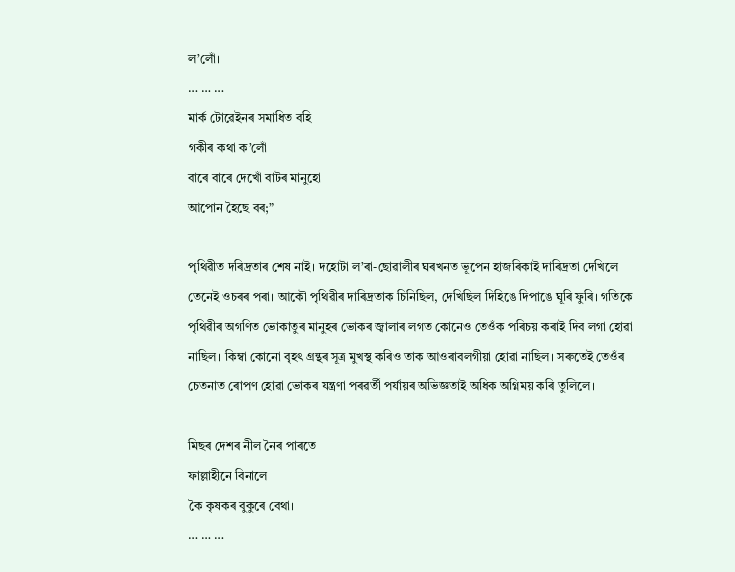ল’লোঁ।
… … …
মার্ক টোৱেইনৰ সমাধিত বহি
গকীৰ কথা ক’লোঁ
বাৰে বাৰে দেখোঁ বাটৰ মানুহো
আপোন হৈছে বৰ;”

পৃথিৱীত দৰিদ্ৰতাৰ শেষ নাই। দহোটা ল’ৰা-ছোৱালীৰ ঘৰখনত ভূপেন হাজৰিকাই দাৰিদ্ৰতা দেখিলে তেনেই ওচৰৰ পৰা। আকৌ পৃথিৱীৰ দাৰিদ্ৰতাক চিনিছিল, দেখিছিল দিহিঙে দিপাঙে ঘূৰি ফুৰি। গতিকে পৃথিৱীৰ অগণিত ভোকাতুৰ মানুহৰ ভোকৰ জ্বালাৰ লগত কোনেও তেওঁক পৰিচয় কৰাই দিব লগা হোৱা নাছিল। কিম্বা কোনো বৃহৎ গ্ৰন্থৰ সূত্র মুখস্থ কৰিও তাক আওৰাবলগীয়া হোৱা নাছিল। সৰুতেই তেওঁৰ চেতনাত ৰোপণ হোৱা ভোকৰ যন্ত্রণা পৰৱৰ্তী পৰ্যায়ৰ অভিজ্ঞতাই অধিক অগ্নিময় কৰি তুলিলে।

মিছৰ দেশৰ নীল নৈৰ পাৰতে
ফাল্লাহীনে বিনালে
কৈ কৃষকৰ বুকুৰে বেথা।
… … …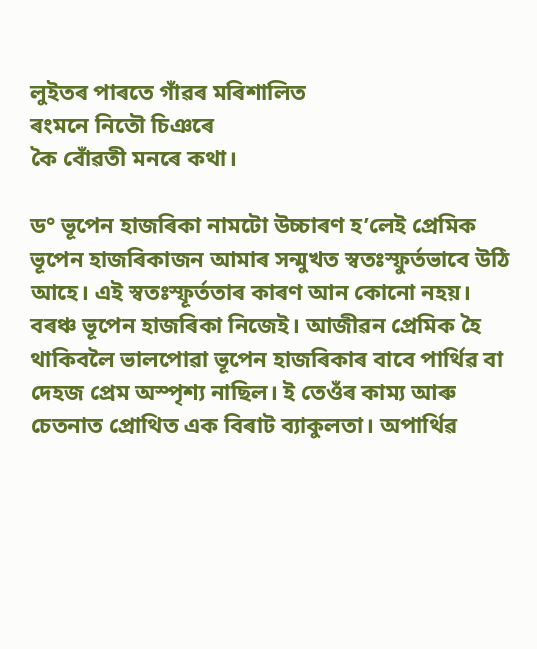লুইতৰ পাৰতে গাঁৱৰ মৰিশালিত
ৰংমনে নিতৌ চিঞৰে
কৈ বোঁৱতী মনৰে কথা।

ড° ভূপেন হাজৰিকা নামটো উচ্চাৰণ হ’লেই প্রেমিক ভূপেন হাজৰিকাজন আমাৰ সন্মুখত স্বতঃস্ফুর্তভাবে উঠি আহে। এই স্বতঃস্ফূর্ততাৰ কাৰণ আন কোনো নহয়। বৰঞ্চ ভূপেন হাজৰিকা নিজেই। আজীৱন প্রেমিক হৈ থাকিবলৈ ভালপোৱা ভূপেন হাজৰিকাৰ বাবে পার্থিৱ বা দেহজ প্রেম অস্পৃশ্য নাছিল। ই তেওঁৰ কাম্য আৰু চেতনাত প্রোথিত এক বিৰাট ব্যাকুলতা। অপাৰ্থিৱ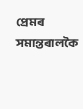প্ৰেমৰ সমান্তৰালকৈ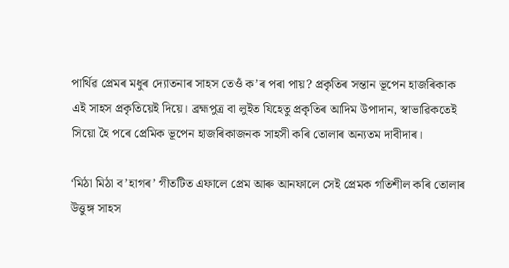পাৰ্থিৱ প্ৰেমৰ মধুৰ দ্যোতনাৰ সাহস তেওঁ ক’ৰ পৰা পায়? প্ৰকৃতিৰ সন্তান ভূপেন হাজৰিকাক এই সাহস প্রকৃতিয়েই দিয়ে। ব্রহ্মপুত্র বা লুইত যিহেতু প্রকৃতিৰ আদিম উপাদান, স্বাভাৱিকতেই সিয়ো হৈ পৰে প্ৰেমিক ভূপেন হাজৰিকাজনক সাহসী কৰি তোলাৰ অন্যতম দাবীদাৰ।

‘মিঠা মিঠা ব’হাগৰ’ গীতটিত এফালে প্রেম আৰু আনফালে সেই প্রেমক গতিশীল কৰি তোলাৰ উত্তুঙ্গ সাহস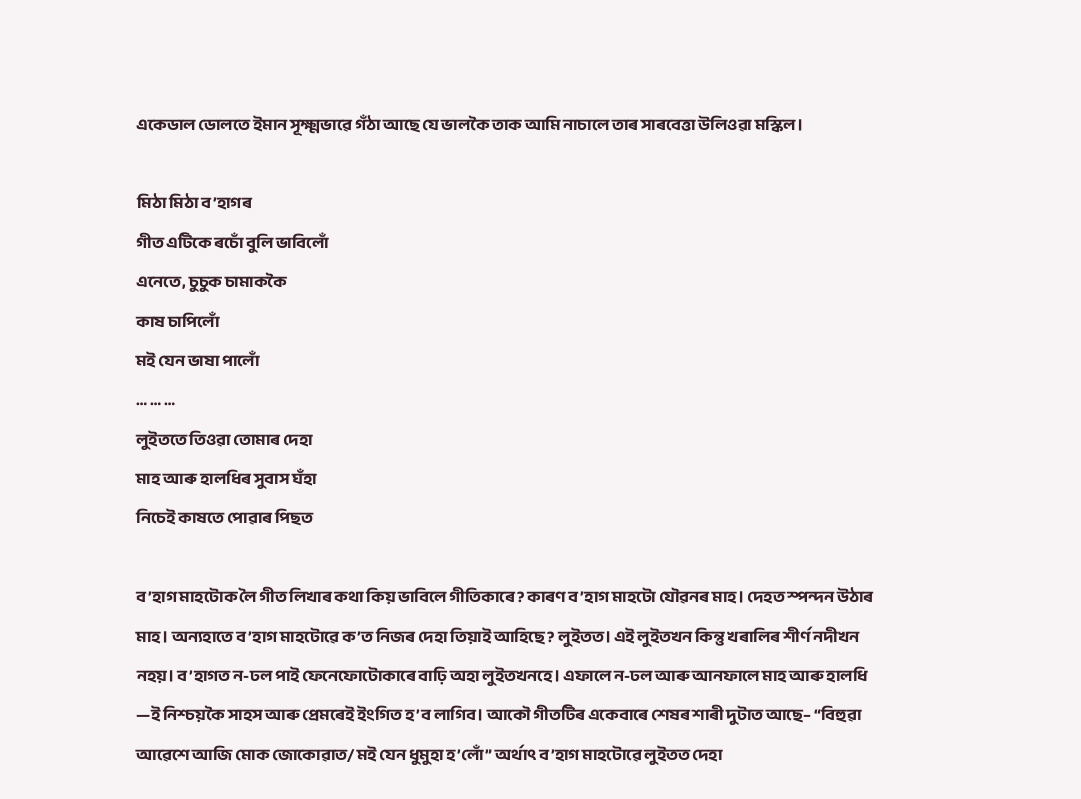একেডাল ডোলতে ইমান সূক্ষ্মভাৱে গঁঠা আছে যে ভালকৈ তাক আমি নাচালে তাৰ সাৰবেত্তা উলিওৱা মস্কিল।

মিঠা মিঠা ব’হাগৰ
গীত এটিকে ৰচোঁ বুলি ভাবিলোঁ
এনেতে, চুচুক চামাককৈ
কাষ চাপিলোঁ
মই যেন ভাষা পালোঁ
… … …
লুইততে তিওৱা তোমাৰ দেহা
মাহ আৰু হালধিৰ সুবাস ঘঁহা
নিচেই কাষতে পোৱাৰ পিছত

ব’হাগ মাহটোক লৈ গীত লিখাৰ কথা কিয় ভাবিলে গীতিকাৰে? কাৰণ ব’হাগ মাহটো যৌৱনৰ মাহ। দেহত স্পন্দন উঠাৰ মাহ। অন্যহাতে ব’হাগ মাহটোৱে ক’ত নিজৰ দেহা তিয়াই আহিছে? লুইতত। এই লুইতখন কিন্তু খৰালিৰ শীৰ্ণ নদীখন নহয়। ব’হাগত ন-ঢল পাই ফেনেফোটোকাৰে বাঢ়ি অহা লুইতখনহে। এফালে ন-ঢল আৰু আনফালে মাহ আৰু হালধি —ই নিশ্চয়কৈ সাহস আৰু প্ৰেমৰেই ইংগিত হ’ব লাগিব। আকৌ গীতটিৰ একেবাৰে শেষৰ শাৰী দুটাত আছে– “বিহুৱা আৱেশে আজি মোক জোকোৱাত/ মই যেন ধুমুহা হ’লোঁ” অর্থাৎ ব’হাগ মাহটোৱে লুইতত দেহা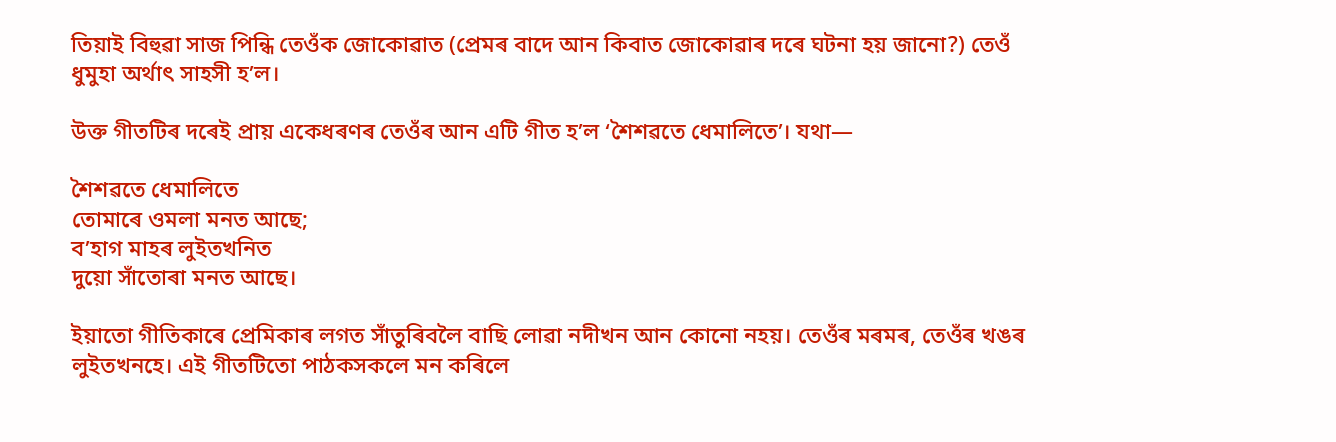তিয়াই বিহুৱা সাজ পিন্ধি তেওঁক জোকোৱাত (প্ৰেমৰ বাদে আন কিবাত জোকোৱাৰ দৰে ঘটনা হয় জানো?) তেওঁ ধুমুহা অর্থাৎ সাহসী হ’ল।

উক্ত গীতটিৰ দৰেই প্ৰায় একেধৰণৰ তেওঁৰ আন এটি গীত হ’ল ‘শৈশৱতে ধেমালিতে’। যথা—

শৈশৱতে ধেমালিতে
তোমাৰে ওমলা মনত আছে;
ব’হাগ মাহৰ লুইতখনিত
দুয়ো সাঁতোৰা মনত আছে।

ইয়াতো গীতিকাৰে প্ৰেমিকাৰ লগত সাঁতুৰিবলৈ বাছি লোৱা নদীখন আন কোনো নহয়। তেওঁৰ মৰমৰ, তেওঁৰ খঙৰ লুইতখনহে। এই গীতটিতো পাঠকসকলে মন কৰিলে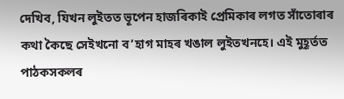দেখিব, যিখন লুইতত ভূপেন হাজৰিকাই প্ৰেমিকাৰ লগত সাঁতোৰাৰ কথা কৈছে সেইখনো ব’হাগ মাহৰ খঙাল লুইতখনহে। এই মুহূর্তত পাঠকসকলৰ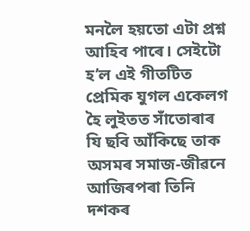মনলৈ হয়তো এটা প্রশ্ন আহিব পাৰে। সেইটো হ’ল এই গীতটিত প্রেমিক যুগল একেলগ হৈ লুইতত সাঁতোৰাৰ যি ছবি আঁকিছে তাক অসমৰ সমাজ-জীৱনে আজিৰপৰা তিনি দশকৰ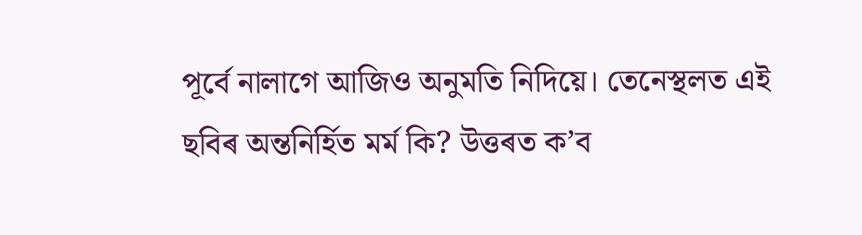পূৰ্বে নালাগে আজিও অনুমতি নিদিয়ে। তেনেস্থলত এই ছবিৰ অন্তনির্হিত মৰ্ম কি? উত্তৰত ক’ব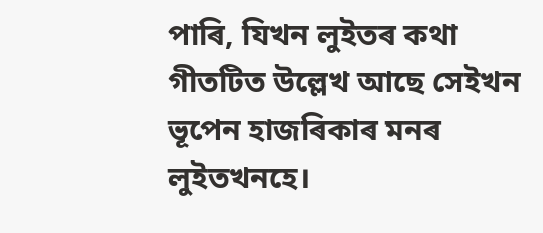পাৰি, যিখন লুইতৰ কথা গীতটিত উল্লেখ আছে সেইখন ভূপেন হাজৰিকাৰ মনৰ লুইতখনহে।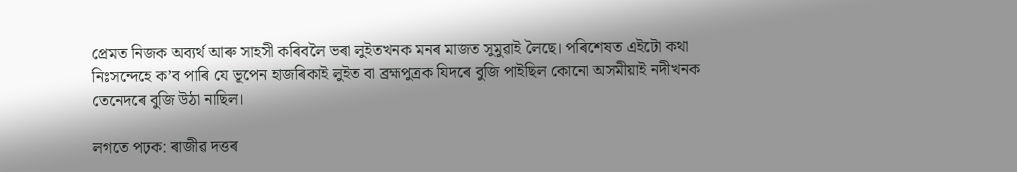প্রেমত নিজক অব্যৰ্থ আৰু সাহসী কৰিবলৈ ভৰা লুইতখনক মনৰ মাজত সুমুৱাই লৈছে। পৰিশেষত এইটো কথা নিঃসন্দেহে ক’ব পাৰি যে ভূপেন হাজৰিকাই লুইত বা ব্ৰহ্মপুত্ৰক যিদৰে বুজি পাইছিল কোনো অসমীয়াই নদীখনক তেনেদৰে বুজি উঠা নাছিল।

লগতে পঢ়ক: ৰাজীৱ দত্তৰ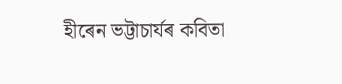হীৰেন ভট্টাচাৰ্যৰ কবিতা